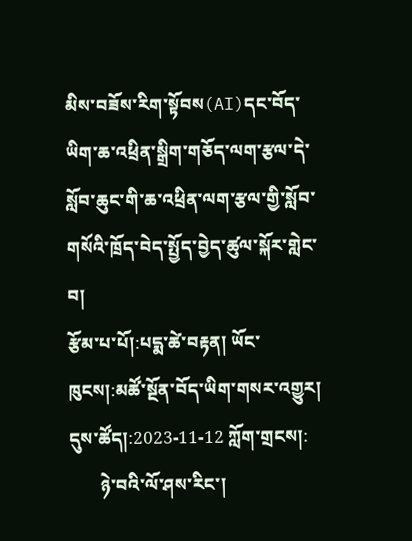མིས་བཟོས་རིག་སྟོབས(AI)དང་བོད་ཡིག་ཆ་འཕྲིན་སྒྲིག་གཅོད་ལག་རྩལ་དེ་སློབ་ཆུང་གི་ཆ་འཕྲིན་ལག་རྩལ་གྱི་སློབ་གསོའི་ཁྲོད་བེད་སྤྱོད་བྱེད་ཚུལ་སྐོར་གླེང་བ།
རྩོམ་པ་པོ།:པདྨ་ཚེ་བརྟན། ཡོང་ཁུངས།:མཚོ་སྔོན་བོད་ཡིག་གསར་འགྱུར། དུས་ཚོད།:2023-11-12 ཀློག་གྲངས།:
       ཉེ་བའི་ལོ་ཤས་རིང་།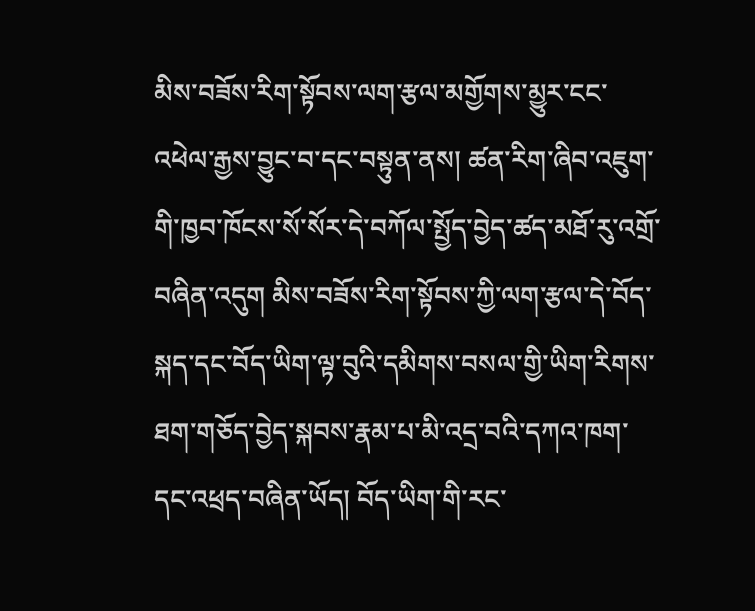མིས་བཟོས་རིག་སྟོབས་ལག་རྩལ་མགྱོགས་མྱུར་ངང་འཕེལ་རྒྱས་བྱུང་བ་དང་བསྟུན་ནས། ཚན་རིག་ཞིབ་འཇུག་གི་ཁྱབ་ཁོངས་སོ་སོར་དེ་བཀོལ་སྤྱོད་བྱེད་ཚད་མཐོ་རུ་འགྲོ་བཞིན་འདུག མིས་བཟོས་རིག་སྟོབས་ཀྱི་ལག་རྩལ་དེ་བོད་སྐད་དང་བོད་ཡིག་ལྟ་བུའི་དམིགས་བསལ་གྱི་ཡིག་རིགས་ཐག་གཅོད་བྱེད་སྐབས་རྣམ་པ་མི་འདྲ་བའི་དཀའ་ཁག་དང་འཕྲད་བཞིན་ཡོད། བོད་ཡིག་གི་རང་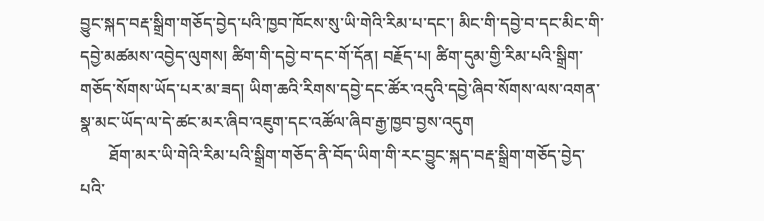བྱུང་སྐད་བརྡ་སྒྲིག་གཅོད་བྱེད་པའི་ཁྱབ་ཁོངས་སུ་ཡི་གེའི་རིམ་པ་དང་། མིང་གི་དབྱེ་བ་དང་མིང་གི་དབྱེ་མཚམས་འབྱེད་ལུགས། ཚིག་གི་དབྱེ་བ་དང་གོ་དོན། བརྗོད་པ། ཚིག་དུམ་གྱི་རིམ་པའི་སྒྲིག་གཅོད་སོགས་ཡོད་པར་མ་ཟད། ཡིག་ཆའི་རིགས་དབྱེ་དང་ཚོར་འདུའི་དབྱེ་ཞིབ་སོགས་ལས་འགན་སྣ་མང་ཡོད་ལ་དེ་ཚང་མར་ཞིབ་འཇུག་དང་འཚོལ་ཞིབ་རྒྱ་ཁྱབ་བྱས་འདུག
       ཐོག་མར་ཡི་གེའི་རིམ་པའི་སྒྲིག་གཅོད་ནི་བོད་ཡིག་གི་རང་བྱུང་སྐད་བརྡ་སྒྲིག་གཅོད་བྱེད་པའི་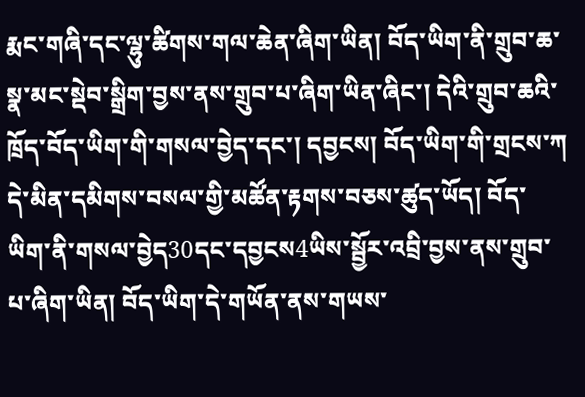རྨང་གཞི་དང་ལྷུ་ཚིགས་གལ་ཆེན་ཞིག་ཡིན། བོད་ཡིག་ནི་གྲུབ་ཆ་སྣ་མང་སྡེབ་སྒྲིག་བྱས་ནས་གྲུབ་པ་ཞིག་ཡིན་ཞིང་། དེའི་གྲུབ་ཆའི་ཁྲོད་བོད་ཡིག་གི་གསལ་བྱེད་དང་། དབྱངས། བོད་ཡིག་གི་གྲངས་ཀ དེ་མིན་དམིགས་བསལ་གྱི་མཚོན་རྟགས་བཅས་ཚུད་ཡོད། བོད་ཡིག་ནི་གསལ་བྱེད30དང་དབྱངས4ཡིས་སྦྱོར་འབྲི་བྱས་ནས་གྲུབ་པ་ཞིག་ཡིན། བོད་ཡིག་དེ་གཡོན་ནས་གཡས་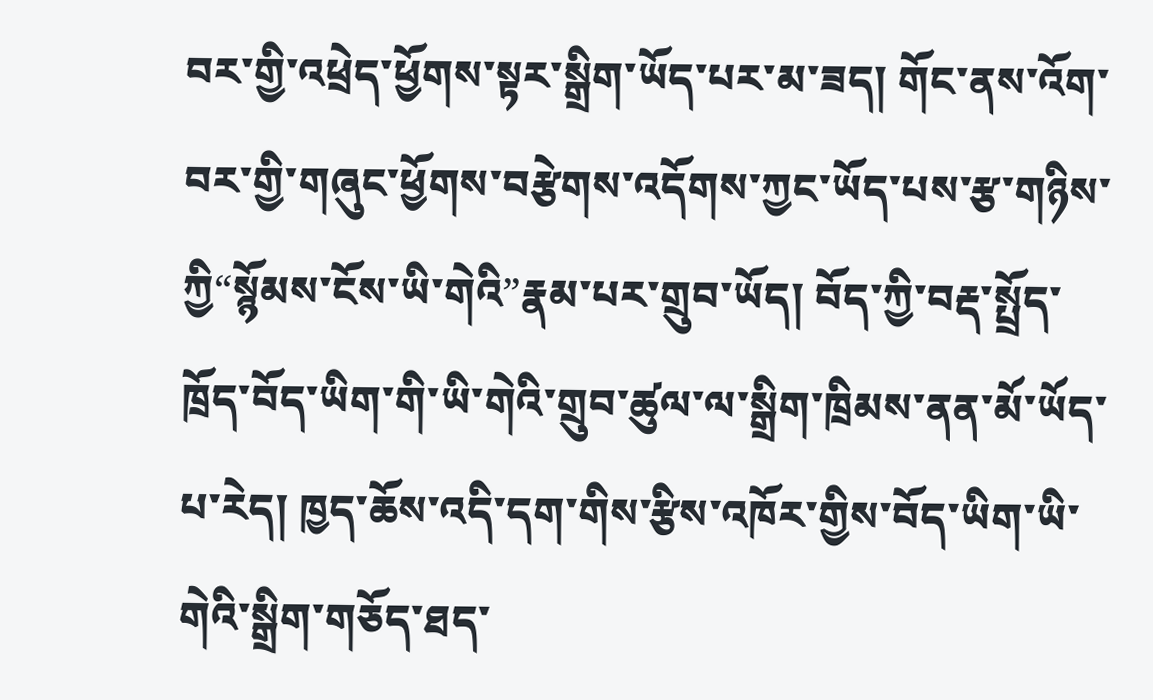བར་གྱི་འཕྲེད་ཕྱོགས་སྟར་སྒྲིག་ཡོད་པར་མ་ཟད། གོང་ནས་འོག་བར་གྱི་གཞུང་ཕྱོགས་བརྩེགས་འདོགས་ཀྱང་ཡོད་པས་རྩ་གཉིས་ཀྱི“སྙོམས་ངོས་ཡི་གེའི”རྣམ་པར་གྲུབ་ཡོད། བོད་ཀྱི་བརྡ་སྤྲོད་ཁྲོད་བོད་ཡིག་གི་ཡི་གེའི་གྲུབ་ཚུལ་ལ་སྒྲིག་ཁྲིམས་ནན་མོ་ཡོད་པ་རེད། ཁྱད་ཆོས་འདི་དག་གིས་རྩིས་འཁོར་གྱིས་བོད་ཡིག་ཡི་གེའི་སྒྲིག་གཅོད་ཐད་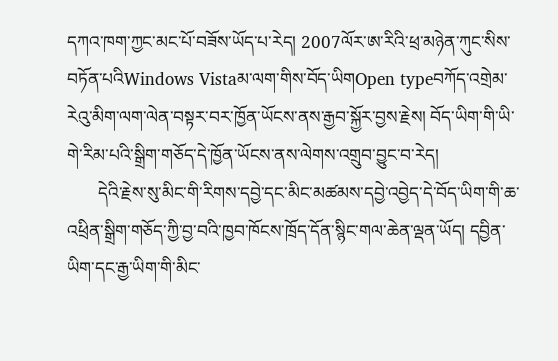དཀའ་ཁག་ཀྱང་མང་པོ་བཟོས་ཡོད་པ་རེད། 2007ལོར་ཨ་རིའི་ཕྲ་མཉེན་ཀུང་སིས་བཏོན་པའིWindows Vistaམ་ལག་གིས་བོད་ཡིགOpen typeབཀོད་འགྲེམ་རེའུ་མིག་ལག་ལེན་བསྟར་བར་ཁྱོན་ཡོངས་ནས་རྒྱབ་སྐྱོར་བྱས་རྗེས། བོད་ཡིག་གི་ཡི་གེ་རིམ་པའི་སྒྲིག་གཅོད་དེ་ཁྱོན་ཡོངས་ནས་ལེགས་འགྲུབ་བྱུང་བ་རེད།
       དེའི་རྗེས་སུ་མིང་གི་རིགས་དབྱེ་དང་མིང་མཚམས་དབྱེ་འབྱེད་དེ་བོད་ཡིག་གི་ཆ་འཕྲིན་སྒྲིག་གཅོད་ཀྱི་བྱ་བའི་ཁྱབ་ཁོངས་ཁྲོད་དོན་སྙིང་གལ་ཆེན་ལྡན་ཡོད། དབྱིན་ཡིག་དང་རྒྱ་ཡིག་གི་མིང་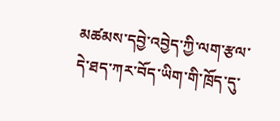མཚམས་དབྱེ་འབྱེད་ཀྱི་ལག་རྩལ་དེ་ཐད་ཀར་བོད་ཡིག་གི་ཁྲོད་དུ་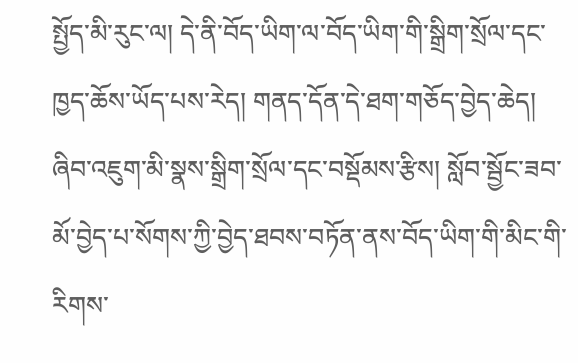སྤྱོད་མི་རུང་ལ། དེ་ནི་བོད་ཡིག་ལ་བོད་ཡིག་གི་སྒྲིག་སྲོལ་དང་ཁྱད་ཆོས་ཡོད་པས་རེད། གནད་དོན་དེ་ཐག་གཅོད་བྱེད་ཆེད། ཞིབ་འཇུག་མི་སྣས་སྒྲིག་སྲོལ་དང་བསྡོམས་རྩིས། སློབ་སྦྱོང་ཟབ་མོ་བྱེད་པ་སོགས་ཀྱི་བྱེད་ཐབས་བཏོན་ནས་བོད་ཡིག་གི་མིང་གི་རིགས་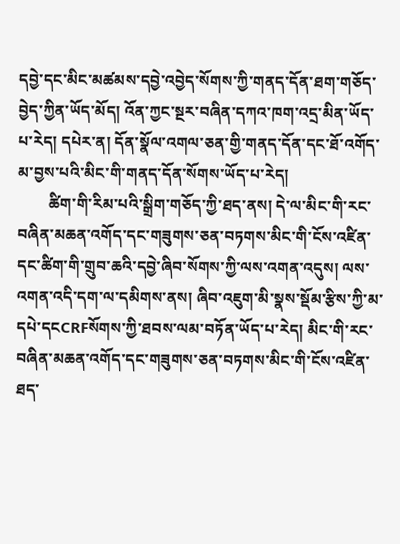དབྱེ་དང་མིང་མཚམས་དབྱེ་འབྱེད་སོགས་ཀྱི་གནད་དོན་ཐག་གཅོད་བྱེད་ཀྱིན་ཡོད་མོད། འོན་ཀྱང་སྔར་བཞིན་དཀའ་ཁག་འདྲ་མིན་ཡོད་པ་རེད། དཔེར་ན། དོན་སྣོལ་འགལ་ཅན་གྱི་གནད་དོན་དང་ཐོ་འགོད་མ་བྱས་པའི་མིང་གི་གནད་དོན་སོགས་ཡོད་པ་རེད།
        ཚིག་གི་རིམ་པའི་སྒྲིག་གཅོད་ཀྱི་ཐད་ནས། དེ་ལ་མིང་གི་རང་བཞིན་མཆན་འགོད་དང་གཟུགས་ཅན་བཏགས་མིང་གི་ངོས་འཛིན་དང་ཚིག་གི་གྲུབ་ཆའི་དབྱེ་ཞིབ་སོགས་ཀྱི་ལས་འགན་འདུས། ལས་འགན་འདི་དག་ལ་དམིགས་ནས། ཞིབ་འཇུག་མི་སྣས་སྡོམ་རྩིས་ཀྱི་མ་དཔེ་དངCRFསོགས་ཀྱི་ཐབས་ལམ་བཏོན་ཡོད་པ་རེད། མིང་གི་རང་བཞིན་མཆན་འགོད་དང་གཟུགས་ཅན་བཏགས་མིང་གི་ངོས་འཛིན་ཐད་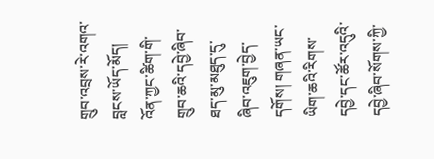གྲུབ་འབྲས་རེ་འགའ་བླངས་ཡོད་མོད། འོན་ཀྱང་ཚིག་གི་གྲུབ་ཆའི་དབྱེ་ཞིབ་ཐད་མུ་མཐུད་དུ་ཞིབ་འཇུག་བྱེད་དགོས། གཞན་ཡང་ཡིག་ཆའི་རིགས་དབྱེ་དང་ཚོར་འདུའི་དབྱེ་ཞིབ་སོགས་ཀྱི་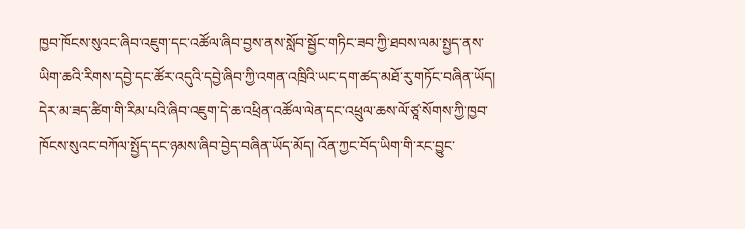ཁྱབ་ཁོངས་སུའང་ཞིབ་འཇུག་དང་འཚོལ་ཞིབ་བྱས་ནས་སློབ་སྦྱོང་གཏིང་ཟབ་ཀྱི་ཐབས་ལམ་སྤྱད་ནས་ཡིག་ཆའི་རིགས་དབྱེ་དང་ཚོར་འདུའི་དབྱེ་ཞིབ་ཀྱི་འགན་འཁྲིའི་ཡང་དག་ཚད་མཐོ་རུ་གཏོང་བཞིན་ཡོད། དེར་མ་ཟད་ཚིག་གི་རིམ་པའི་ཞིབ་འཇུག་དེ་ཆ་འཕྲིན་འཚོལ་ལེན་དང་འཕྲུལ་ཆས་ལོ་ཙཱ་སོགས་ཀྱི་ཁྱབ་ཁོངས་སུའང་བཀོལ་སྤྱོད་དང་ཉམས་ཞིབ་བྱེད་བཞིན་ཡོད་མོད། འོན་ཀྱང་བོད་ཡིག་གི་རང་བྱུང་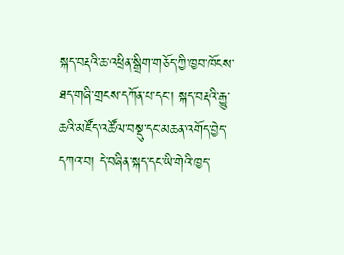སྐད་བརྡའི་ཆ་འཕྲིན་སྒྲིག་གཅོད་ཀྱི་ཁྱབ་ཁོངས་ཐད་གཞི་གྲངས་དཀོན་པ་དང་། སྐད་བརྡའི་རྒྱུ་ཆའི་མཛོད་འཚོལ་བསྡུ་དང་མཆན་འགོད་བྱེད་དཀའ་བ། དེ་བཞིན་སྐད་དང་ཡི་གེའི་ཁྱད་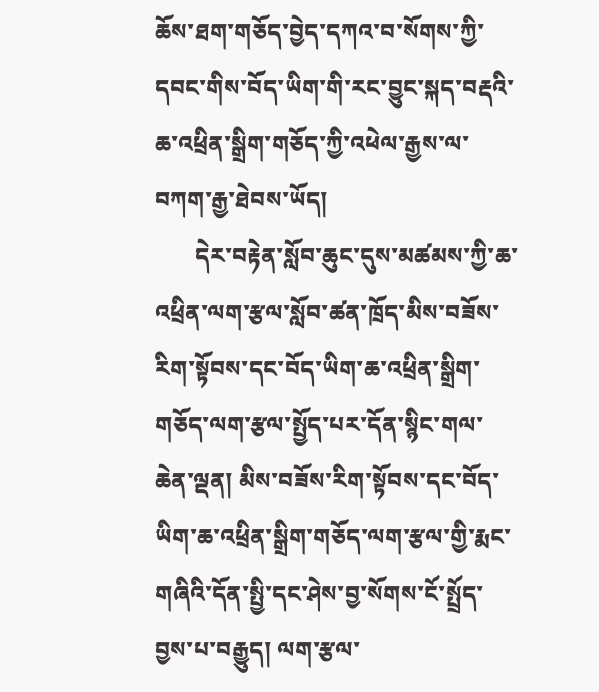ཆོས་ཐག་གཅོད་བྱེད་དཀའ་བ་སོགས་ཀྱི་དབང་གིས་བོད་ཡིག་གི་རང་བྱུང་སྐད་བརྡའི་ཆ་འཕྲིན་སྒྲིག་གཅོད་ཀྱི་འཕེལ་རྒྱས་ལ་བཀག་རྒྱ་ཐེབས་ཡོད།
       དེར་བརྟེན་སློབ་ཆུང་དུས་མཚམས་ཀྱི་ཆ་འཕྲིན་ལག་རྩལ་སློབ་ཚན་ཁྲོད་མིས་བཟོས་རིག་སྟོབས་དང་བོད་ཡིག་ཆ་འཕྲིན་སྒྲིག་གཅོད་ལག་རྩལ་སྤྱོད་པར་དོན་སྙིང་གལ་ཆེན་ལྡན། མིས་བཟོས་རིག་སྟོབས་དང་བོད་ཡིག་ཆ་འཕྲིན་སྒྲིག་གཅོད་ལག་རྩལ་གྱི་རྨང་གཞིའི་དོན་སྤྱི་དང་ཤེས་བྱ་སོགས་ངོ་སྤྲོད་བྱས་པ་བརྒྱུད། ལག་རྩལ་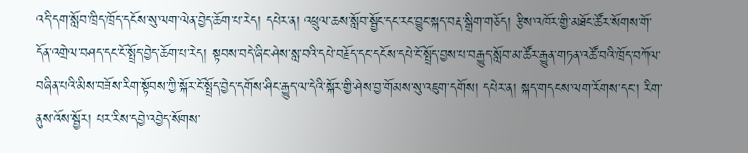འདི་དག་སློབ་ཁྲིད་ཁྲོད་དངོས་སུ་ལག་ལེན་བྱེད་ཆོག་པ་རེད། དཔེར་ན། འཕྲུལ་ཆས་སློབ་སྦྱོང་དང་རང་བྱུང་སྐད་བརྡ་སྒྲིག་གཅོད། རྩིས་འཁོར་གྱི་མཐོང་ཚོར་སོགས་གོ་དོན་འགྲེལ་བཤད་དང་ངོ་སྤྲོད་བྱེད་ཆོག་པ་རེད། སྟབས་བདེ་ཞིང་ཤེས་སླ་བའི་དཔེ་བརྗོད་དང་དངོས་དཔེ་ངོ་སྤྲོད་བྱས་པ་བརྒྱུད་སློབ་མ་ཚོར་རྒྱུན་གཏན་འཚོ་བའི་ཁྲོད་བཀོལ་བཞིན་པའི་མིས་བཟོས་རིག་སྟོབས་ཀྱི་སྐོར་ངོ་སྤྲོད་བྱེད་དགོས་ཤིང་རྒྱུད་ལ་དེའི་སྐོར་གྱི་ཤེས་བྱ་གོམས་སུ་འཇུག་དགོས། དཔེར་ན། སྐད་གདངས་ལག་རོགས་དང་། རིག་ནུས་འོས་སྦྱོར། པར་རིས་དབྱེ་འབྱེད་སོགས་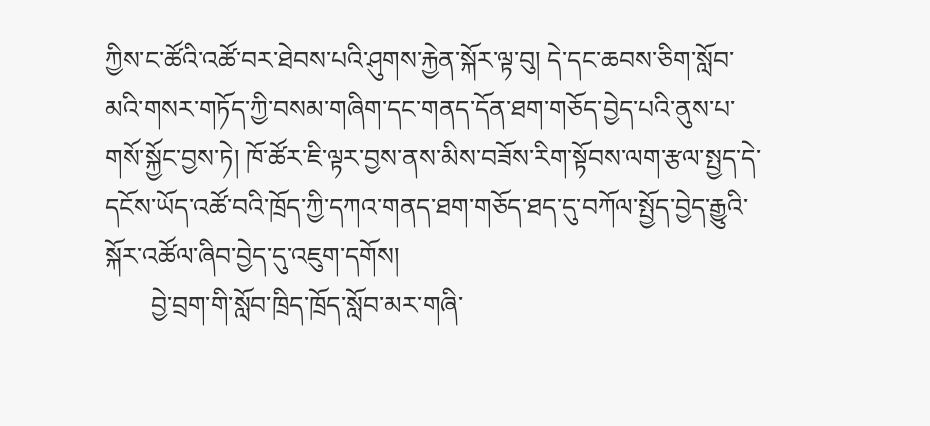ཀྱིས་ང་ཚོའི་འཚོ་བར་ཐེབས་པའི་ཤུགས་རྐྱེན་སྐོར་ལྟ་བུ། དེ་དང་ཆབས་ཅིག་སློབ་མའི་གསར་གཏོད་ཀྱི་བསམ་གཞིག་དང་གནད་དོན་ཐག་གཅོད་བྱེད་པའི་ནུས་པ་གསོ་སྐྱོང་བྱས་ཏེ། ཁོ་ཚོར་ཇི་ལྟར་བྱས་ནས་མིས་བཟོས་རིག་སྟོབས་ལག་རྩལ་སྤྱད་དེ་དངོས་ཡོད་འཚོ་བའི་ཁྲོད་ཀྱི་དཀའ་གནད་ཐག་གཅོད་ཐད་དུ་བཀོལ་སྤྱོད་བྱེད་རྒྱུའི་སྐོར་འཚོལ་ཞིབ་བྱེད་དུ་འཇུག་དགོས།
       བྱེ་བྲག་གི་སློབ་ཁྲིད་ཁྲོད་སློབ་མར་གཞི་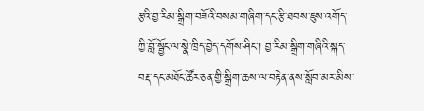རྩའི་བྱ་རིམ་སྒྲིག་བཟོའི་བསམ་གཞིག་དང་རྩི་ཐབས་ཇུས་འགོད་ཀྱི་བློ་སྦྱོང་ལ་སྣེ་ཁྲིད་བྱེད་དགོས་ཤིང་། བྱ་རིམ་སྒྲིག་གཞིའི་སྐད་བརྡ་དང་མཐོང་ཚོར་ཅན་གྱི་སྒྲིག་ཆས་ལ་བརྟེན་ནས་སློབ་མར་མིས་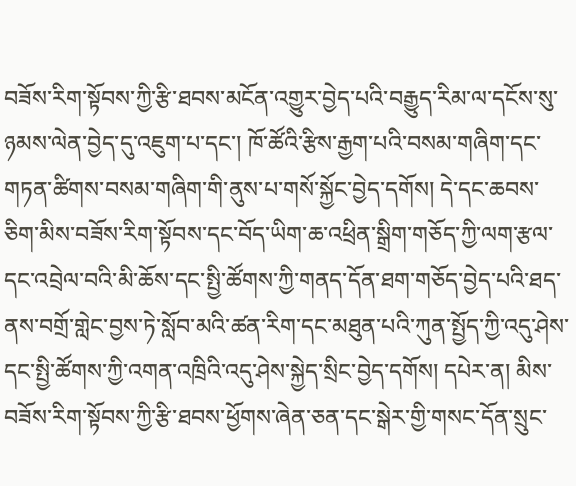བཟོས་རིག་སྟོབས་ཀྱི་རྩི་ཐབས་མངོན་འགྱུར་བྱེད་པའི་བརྒྱུད་རིམ་ལ་དངོས་སུ་ཉམས་ལེན་བྱེད་དུ་འཇུག་པ་དང་། ཁོ་ཚོའི་རྩིས་རྒྱག་པའི་བསམ་གཞིག་དང་གཏན་ཚིགས་བསམ་གཞིག་གི་ནུས་པ་གསོ་སྐྱོང་བྱེད་དགོས། དེ་དང་ཆབས་ཅིག་མིས་བཟོས་རིག་སྟོབས་དང་བོད་ཡིག་ཆ་འཕྲིན་སྒྲིག་གཅོད་ཀྱི་ལག་རྩལ་དང་འབྲེལ་བའི་མི་ཆོས་དང་སྤྱི་ཚོགས་ཀྱི་གནད་དོན་ཐག་གཅོད་བྱེད་པའི་ཐད་ནས་བགྲོ་གླེང་བྱས་ཏེ་སློབ་མའི་ཚན་རིག་དང་མཐུན་པའི་ཀུན་སྤྱོད་ཀྱི་འདུ་ཤེས་དང་སྤྱི་ཚོགས་ཀྱི་འགན་འཁྲིའི་འདུ་ཤེས་སྐྱེད་སྲིང་བྱེད་དགོས། དཔེར་ན། མིས་བཟོས་རིག་སྟོབས་ཀྱི་རྩི་ཐབས་ཕྱོགས་ཞེན་ཅན་དང་སྒེར་གྱི་གསང་དོན་སྲུང་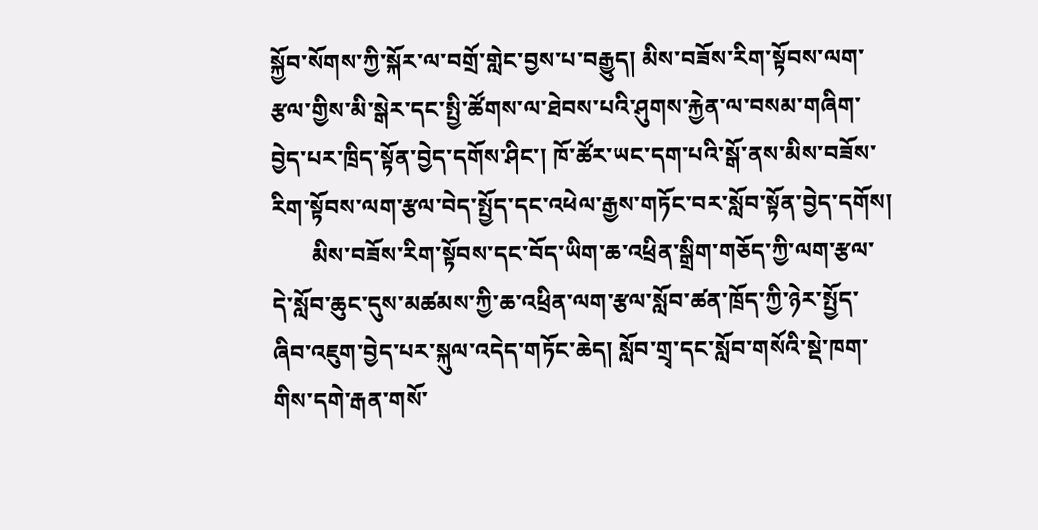སྐྱོབ་སོགས་ཀྱི་སྐོར་ལ་བགྲོ་གླེང་བྱས་པ་བརྒྱུད། མིས་བཟོས་རིག་སྟོབས་ལག་རྩལ་གྱིས་མི་སྒེར་དང་སྤྱི་ཚོགས་ལ་ཐེབས་པའི་ཤུགས་རྐྱེན་ལ་བསམ་གཞིག་བྱེད་པར་ཁྲིད་སྟོན་བྱེད་དགོས་ཤིང་། ཁོ་ཚོར་ཡང་དག་པའི་སྒོ་ནས་མིས་བཟོས་རིག་སྟོབས་ལག་རྩལ་བེད་སྤྱོད་དང་འཕེལ་རྒྱས་གཏོང་བར་སློབ་སྟོན་བྱེད་དགོས།
       མིས་བཟོས་རིག་སྟོབས་དང་བོད་ཡིག་ཆ་འཕྲིན་སྒྲིག་གཅོད་ཀྱི་ལག་རྩལ་དེ་སློབ་ཆུང་དུས་མཚམས་ཀྱི་ཆ་འཕྲིན་ལག་རྩལ་སློབ་ཚན་ཁྲོད་ཀྱི་ཉེར་སྤྱོད་ཞིབ་འཇུག་བྱེད་པར་སྐུལ་འདེད་གཏོང་ཆེད། སློབ་གྲྭ་དང་སློབ་གསོའི་སྡེ་ཁག་གིས་དགེ་རྒན་གསོ་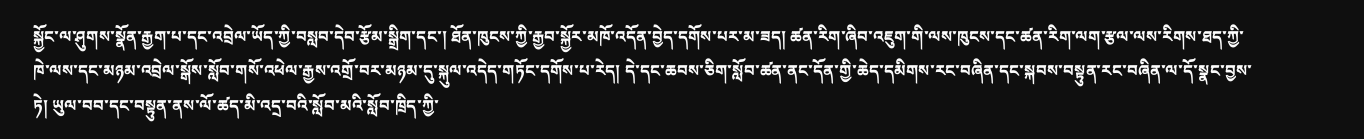སྐྱོང་ལ་ཤུགས་སྣོན་རྒྱག་པ་དང་འབྲེལ་ཡོད་ཀྱི་བསླབ་དེབ་རྩོམ་སྒྲིག་དང་། ཐོན་ཁུངས་ཀྱི་རྒྱབ་སྐྱོར་མཁོ་འདོན་བྱེད་དགོས་པར་མ་ཟད། ཚན་རིག་ཞིབ་འཇུག་གི་ལས་ཁུངས་དང་ཚན་རིག་ལག་རྩལ་ལས་རིགས་ཐད་ཀྱི་ཁེ་ལས་དང་མཉམ་འབྲེལ་སྒོས་སློབ་གསོ་འཕེལ་རྒྱས་འགྲོ་བར་མཉམ་དུ་སྐུལ་འདེད་གཏོང་དགོས་པ་རེད། དེ་དང་ཆབས་ཅིག་སློབ་ཚན་ནང་དོན་གྱི་ཆེད་དམིགས་རང་བཞིན་དང་སྐབས་བསྟུན་རང་བཞིན་ལ་དོ་སྣང་བྱས་ཏེ། ཡུལ་བབ་དང་བསྟུན་ནས་ལོ་ཚད་མི་འདྲ་བའི་སློབ་མའི་སློབ་ཁྲིད་ཀྱི་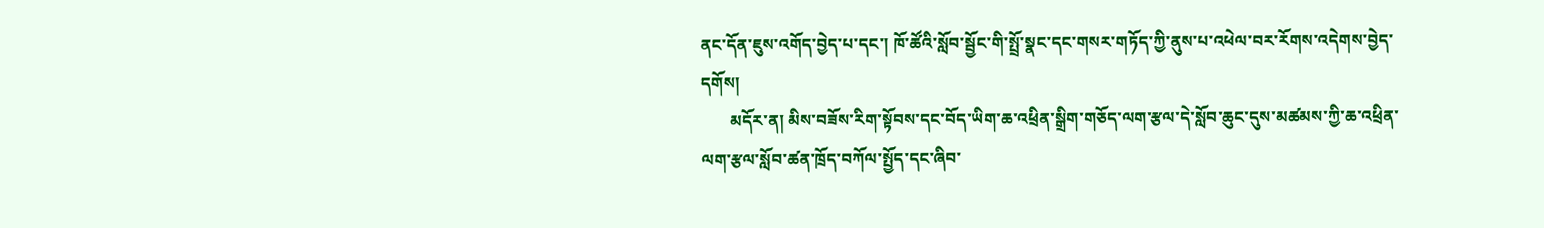ནང་དོན་ཇུས་འགོད་བྱེད་པ་དང་། ཁོ་ཚོའི་སློབ་སྦྱོང་གི་སྤྲོ་སྣང་དང་གསར་གཏོད་ཀྱི་ནུས་པ་འཕེལ་བར་རོགས་འདེགས་བྱེད་དགོས།
       མདོར་ན། མིས་བཟོས་རིག་སྟོབས་དང་བོད་ཡིག་ཆ་འཕྲིན་སྒྲིག་གཅོད་ལག་རྩལ་དེ་སློབ་ཆུང་དུས་མཚམས་ཀྱི་ཆ་འཕྲིན་ལག་རྩལ་སློབ་ཚན་ཁྲོད་བཀོལ་སྤྱོད་དང་ཞིབ་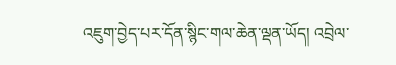འཇུག་བྱེད་པར་དོན་སྙིང་གལ་ཆེན་ལྡན་ཡོད། འབྲེལ་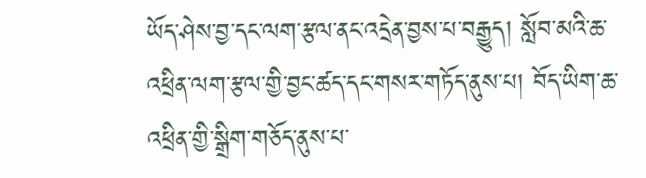ཡོད་ཤེས་བྱ་དང་ལག་རྩལ་ནང་འདྲེན་བྱས་པ་བརྒྱུད། སློབ་མའི་ཆ་འཕྲིན་ལག་རྩལ་གྱི་བྱང་ཚད་དང་གསར་གཏོད་ནུས་པ། བོད་ཡིག་ཆ་འཕྲིན་གྱི་སྒྲིག་གཅོད་ནུས་པ་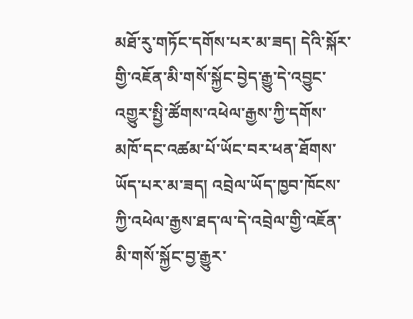མཐོ་རུ་གཏོང་དགོས་པར་མ་ཟད། དེའི་སྐོར་གྱི་འཇོན་མི་གསོ་སྐྱོང་བྱེད་རྒྱུ་དེ་འབྱུང་འགྱུར་སྤྱི་ཚོགས་འཕེལ་རྒྱས་ཀྱི་དགོས་མཁོ་དང་འཚམ་པོ་ཡོང་བར་ཕན་ཐོགས་ཡོད་པར་མ་ཟད། འབྲེལ་ཡོད་ཁྱབ་ཁོངས་ཀྱི་འཕེལ་རྒྱས་ཐད་ལ་དེ་འབྲེལ་གྱི་འཇོན་མི་གསོ་སྐྱོང་བྱ་རྒྱུར་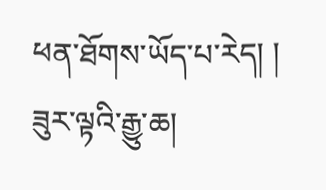ཕན་ཐོགས་ཡོད་པ་རེད། །
ཟུར་ལྟའི་རྒྱུ་ཆ།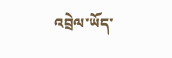འབྲེལ་ཡོད་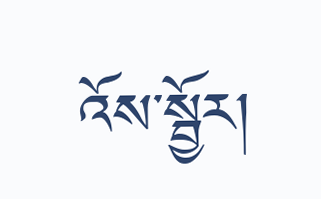འོས་སྦྱོར།